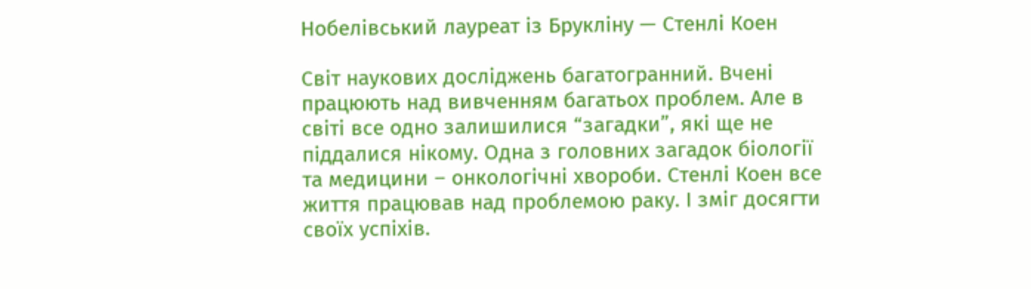Нобелівський лауреат із Брукліну — Стенлі Коен

Світ наукових досліджень багатогранний. Вчені працюють над вивченням багатьох проблем. Але в світі все одно залишилися “загадки”, які ще не піддалися нікому. Одна з головних загадок біології та медицини – онкологічні хвороби. Стенлі Коен все життя працював над проблемою раку. І зміг досягти своїх успіхів.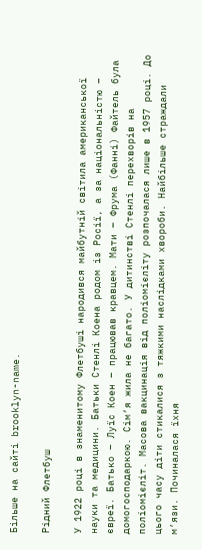Більше на сайті brooklyn-name.

Рідний Флетбуш

У 1922 році в знаменитому Флетбуші народився майбутній світила американської науки та медицини. Батьки Стенлі Коена родом із Росії, а за національністю – євреї. Батько – Луїс Коен – працював кравцем. Мати – Фрума (Фанні) Файтель була домогосподаркою. Сім’я жила не багато. У дитинстві Стенлі перехворів на поліомієліт. Масова вакцинація від поліомієліту розпочалася лише в 1957 році. До цього часу діти стикалися з тяжкими наслідками хвороби. Найбільше страждали м’язи. Починалася їхня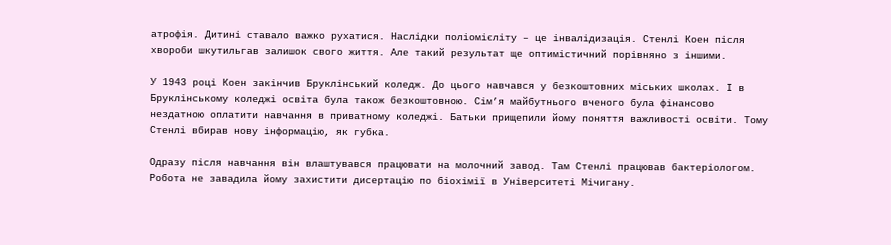атрофія. Дитині ставало важко рухатися. Наслідки поліомієліту – це інвалідизація. Стенлі Коен після хвороби шкутильгав залишок свого життя. Але такий результат ще оптимістичний порівняно з іншими.

У 1943 році Коен закінчив Бруклінський коледж. До цього навчався у безкоштовних міських школах. І в Бруклінському коледжі освіта була також безкоштовною. Сім’я майбутнього вченого була фінансово нездатною оплатити навчання в приватному коледжі. Батьки прищепили йому поняття важливості освіти. Тому Стенлі вбирав нову інформацію, як губка.

Одразу після навчання він влаштувався працювати на молочний завод. Там Стенлі працював бактеріологом. Робота не завадила йому захистити дисертацію по біохімії в Університеті Мічигану.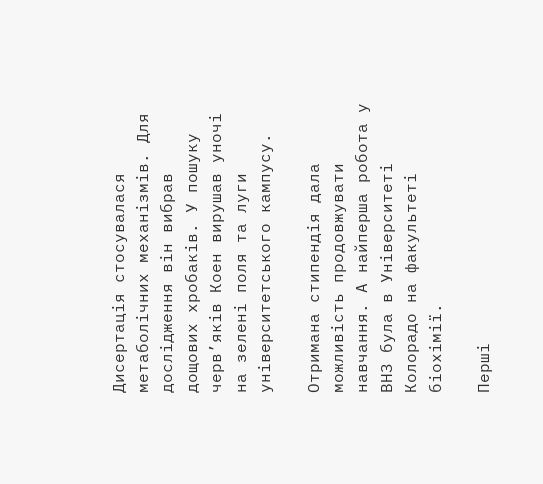Дисертація стосувалася метаболічних механізмів. Для дослідження він вибрав дощових хробаків. У пошуку черв’яків Коен вирушав уночі на зелені поля та луги університетського кампусу.

Отримана стипендія дала можливість продовжувати навчання. А найперша робота у ВНЗ була в Університеті Колорадо на факультеті біохімії.

Перші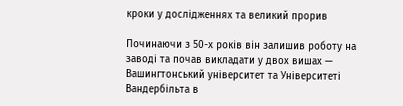кроки у дослідженнях та великий прорив

Починаючи з 50-х років він залишив роботу на заводі та почав викладати у двох вишах — Вашингтонський університет та Університеті Вандербільта в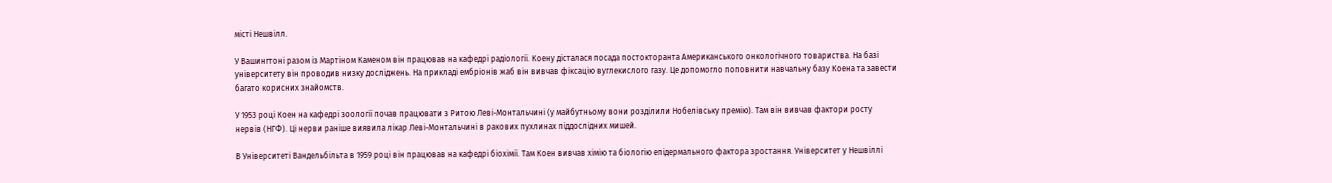місті Нешвілл.

У Вашингтоні разом із Мартіном Каменом він працював на кафедрі радіології. Коену дісталася посада постокторанта Американського онкологічного товариства. На базі університету він проводив низку досліджень. На прикладі ембріонів жаб він вивчав фіксацію вуглекислого газу. Це допомогло поповнити навчальну базу Коена та завести багато корисних знайомств.

У 1953 році Коен на кафедрі зоології почав працювати з Ритою Леві-Монтальчині (у майбутньому вони розділили Нобелівську премію). Там він вивчав фактори росту нервів (НГФ). Ці нерви раніше виявила лікар Леві-Монтальчині в ракових пухлинах піддослідних мишей.

В Університеті Вандельбільта в 1959 році він працював на кафедрі біохімії. Там Коен вивчав хімію та біологію епідермального фактора зростання. Університет у Нешвіллі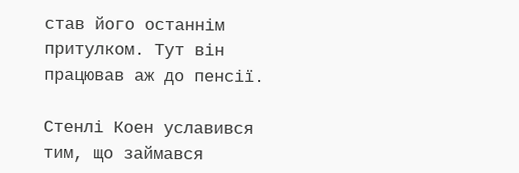став його останнім притулком. Тут він працював аж до пенсії.

Стенлі Коен уславився тим, що займався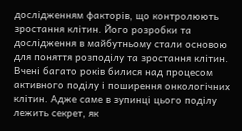дослідженням факторів, що контролюють зростання клітин. Його розробки та дослідження в майбутньому стали основою для поняття розподілу та зростання клітин. Вчені багато років билися над процесом активного поділу і поширення онкологічних клітин. Адже саме в зупинці цього поділу лежить секрет, як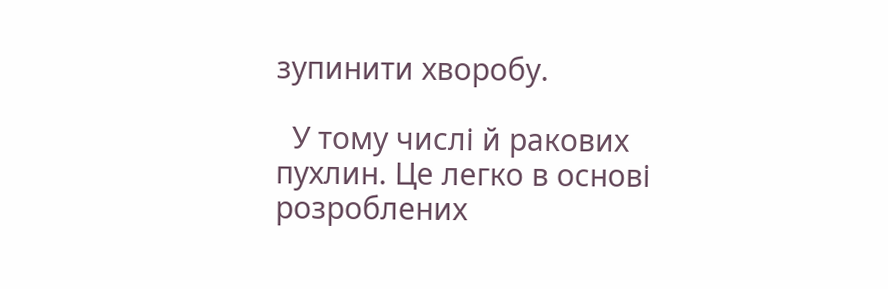зупинити хворобу.

  У тому числі й ракових пухлин. Це легко в основі розроблених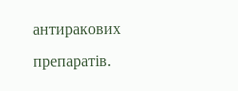антиракових препаратів.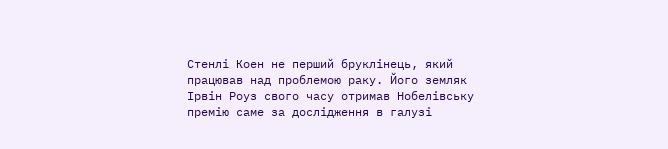Стенлі Коен не перший бруклінець, який працював над проблемою раку. Його земляк Ірвін Роуз свого часу отримав Нобелівську премію саме за дослідження в галузі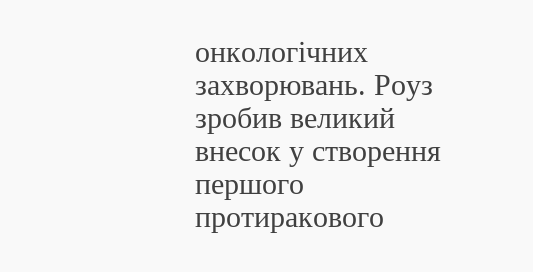онкологічних захворювань. Роуз зробив великий внесок у створення першого протиракового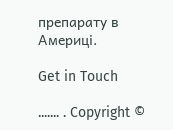препарату в Америці.

Get in Touch

....... . Copyright ©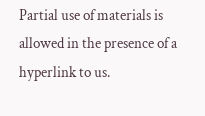Partial use of materials is allowed in the presence of a hyperlink to us.